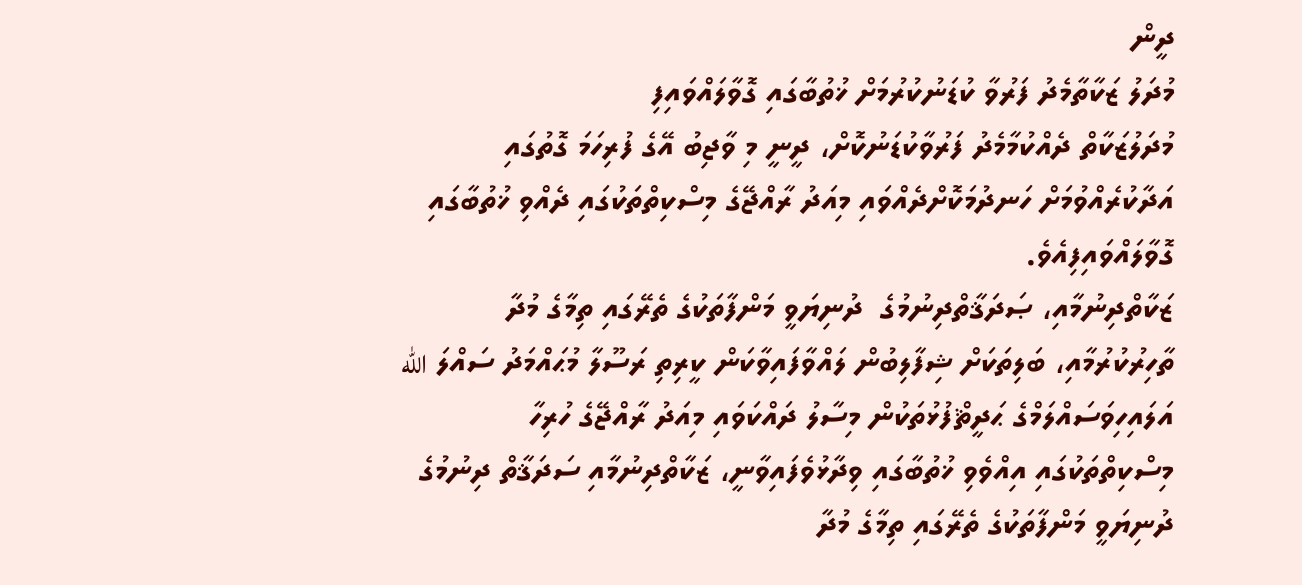ދީން
މުދަލު ޒަކާތާމެދު ފަރުވާ ކުޑަނުކުރުމަށް ޚުތުބާގައި ގޮވާލައްވައިފި
މުދަލުޒަކާތް ދެއްކުމާމެދު ފަރުވާކުޑަނުކޮށް، ދީނީ މި ވާޖިބު އޭގެ ފުރިހަމަ ގޮތުގައި އަދާކުރެއްވުމަށް ހަނދުމަކޮށްދެއްވައި މިއަދު ރާއްޖޭގެ މިސްކިތްތަކުގައި ދެއްވި ޚުތުބާގައި ގޮވާލައްވައިފިއެވެ.
ޒަކާތްދިނުމާއި، ޞަދަޤާތްދިނުމުގެ  ދުނިޔަވީ މަންފާތަކުގެ ތެރޭގައި ތިމާގެ މުދާ ތާހިރުކުރުމާއި، ބަލިތަކަށް ޝިފާލިބުން ލައްވާފައިވާކަން ކީރިތި ރަސޫލާ މުޙައްމަދު ސައްލަ الله އަލައިހިވަސައްލަމްގެ ޙަދީޘްފުޅުތަކުން މިސާލު ދައްކަވައި މިއަދު ރާއްޖޭގެ ހުރިހާ މިސްކިތްތަކުގައި އިއްވެވި ޚުތުބާގައި ވިދާޅުވެފައިވާނީ، ޒަކާތްދިނުމާއި ސަދަޤާތް ދިނުމުގެ ދުނިޔަވީ މަންފާތަކުގެ ތެރޭގައި ތިމާގެ މުދާ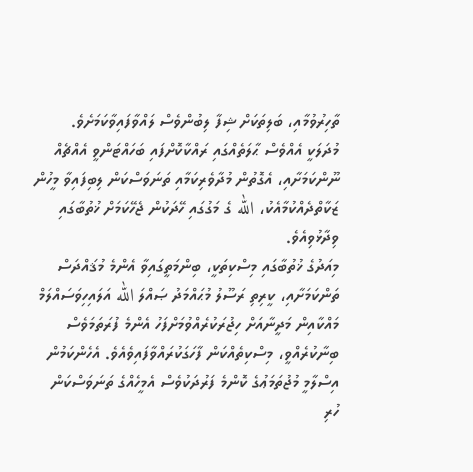ތާހިރުވުމާއި، ބަލިތަކަށް ޝިފާ ލިބުންވެސް ލައްވާފައިވާކަމަށެވެ.
މުދަލަކީ އެއްވެސް ޙާލަތެއްގައި ރައްކާކޮށްފައި ބަހައްޓަންވީ އެއްޗެއް ނޫންކަމަށާއި، އެގޮތުން މުދާވެރިކަމާއި ތަނަވަސްކަން ލިބިފައިވާ މީހުން ޒަކާތްދެއްކުމާއެކު، الله ގެ މަގުގައި ހޭދަކުން ޖެހޭކަމަށް ޚުތުބާގައި ވިދާޅުވިއެވެ.
މިއަދުގެ ޚުތުބާގައި މިސްކިތަކީ، ބިންމަތީގައިވާ އެންމެ މުޤައްދަސް ތަންކަމަށާއި، ކީރިތި ރަސޫލު މުޙައްމަދު ޞައްލަ الله އަލައިހިވަސައްލަމް މައްކާއިން މަދީނާއަށް ހިޖުރަކުރެއްވުމަށްފަހު އެންމެ ފުރަތަމަވެސް ބިނާކުރެއްވީ، މިސްކިތެއްކަން ފާހަގަކުރައްވާފައިވެއެވެ. އެހެންކަމުން އިސްލާމީ މުޖުތަމަޢުގެ ކޮންމެ ފަރުދަކުވެސް އެމީހެއްގެ ތަނަވަސްކަން ހުރި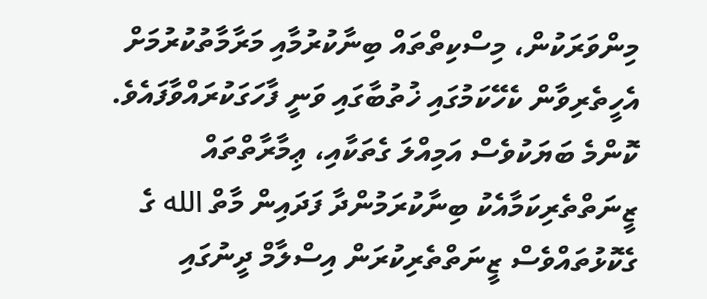މިންވަރަކުން، މިސްކިތްތައް ބިނާކުރުމާއި މަރާމާތުކުރުމަށް އެހީތެރިވާން ކެހޭކަމުގައި ޚުތުބާގައި ވަނީ ފާހަގަކުރައްވާފައެވެ.
ކޮންމެ ބަޔަކުވެސް އަމިއްލަ ގެތަކާއި، ޢިމާރާތްތައް ޒީނަތްތެރިކަމާއެކު ބިނާކުރަމުންދާ ފަދައިން މާތް الله ގެ ގެކޮޅުތައްވެސް ޒީނަތްތެރިކުރަން އިސްލާމް ދީނުގައި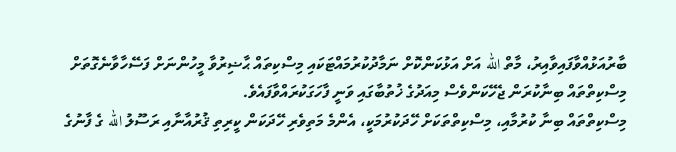ބާރުއަޅުއްވާފައިވާއިރު، މާތް الله އަށް އަޅުކަންކޮށް ނަމާދުކުރުމައްޓަކައި މިސްކިތައް ޙާޟިރުވާ މީހުންނަށް ފަސޭހާވާނެގޮތަށް މިސްކިތްތައް ބިނާކުރަން ޖެހޭކަންވެސް މިއަދުގެ ޚުތުބާގައި ވަނީ ފާހަގަކުރައްވާފައެވެ.
މިސްކިތްތައް ބިނާ ކުރުމާއި، މިސްކިތްތަކަށް ހޭދަކުރުމަކީ، އެންމެ މަތިވެރި ހޭދަކަން ކީރިތި ޤުރުއާނާއި ރަސޫލު الله ގެ ފާނުގެ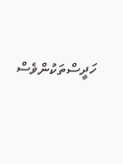ހަދީސްތަކުންވެސް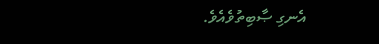އެނގި ޞާބިތުވެއެވެ.